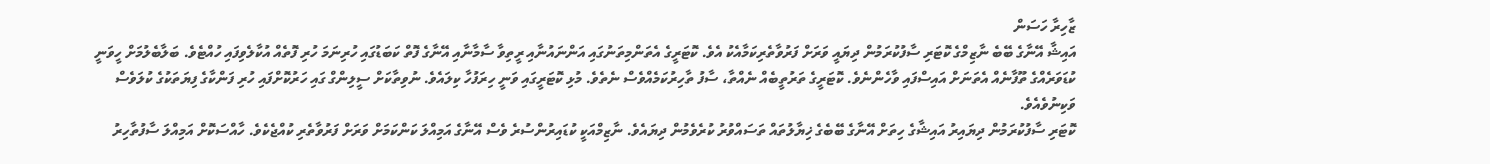ޒާހިރާ ހަސަން
އައިޝާ އޭނާގެ ބޭބެ ނާޒިމްގެ ކޮޓަރި ސާފުކުރަމުން ދިޔައީ ވަރަށް ފަރުވާތެރިކަމާއެކު އެވެ. ކޮޓަރީގެ އެތަންމިތަނުގައި އަންނައުނާއި ރީތިވާ ސާމާނާއި އޭނާގެ ފޮތް ކަބަޑުގައި ހުރިނަމަ ހުރި ފޮތެއް އުކާލެވިފައި ހުއްޓެވެ. ބަލާބެލުމަށް ހީވަނީ ކުޑަވަރެއްގެ ތޫފާނެއް އެތަނަށް އައިސްފައި ވާހެންނެވެ. ކޮޓަރީގެ ތަރުތީބެއް ނެއްތާ، ސާފު ތާހިރުކަމެއްވެސް ނެތެވެ. މުޅި ކޮޓަރީގައި ވަނީ ހިރަފުހާ ކިލައެވެ. ނުވިތާކަށް ސީލިންގް ގައި ހަރުކޮށްފައި ހުރި ފަންކާގެ ފިޔަތަކުގެ ކުލަވެސް ވަކިނުވެއެވެ.
ކޮޓަރި ސާފުކުރަމުން ދިޔައިރު އައިޝާގެ ހިތަށް އޭނާގެ ބޭބެގެ ޚިޔާލުތައް ތަސައްވުރު ކުރެވެމުން ދިޔައެވެ. ނާޒިމްއަކީ ކުޑައިރުންސުރެ ވެސް އޭނާގެ އަމިއްލަ ކަންކަމަށް ވަރަށް ފަރުވާތެރި ކުއްޖެކެވެ. ހާއްސަކޮށް އަމިއްލަ ސާފުތާހިރު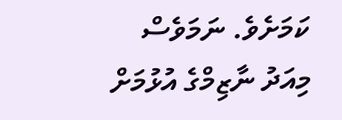ކަމަށެވެ. ނަމަވެސް މިއަދު ނާޒިމްގެ އުޅުމަށް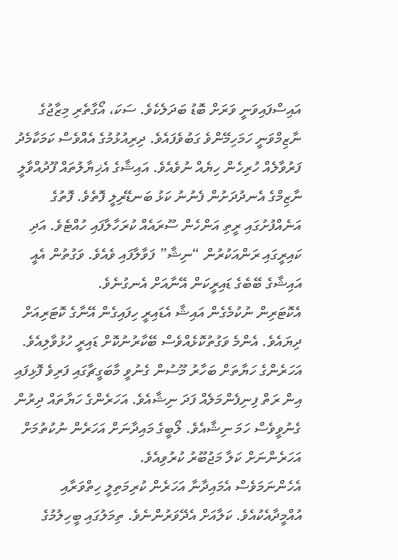އައިސްފައިވަނީ ވަރަށް ބޮޑު ބަދަލެކެވެ. ސަކަ، އޯގާތެރި މިޒާޖުގެ ނާޒިމްވަނީ ހަމަހިމޭންވެ ގަބުވެފައެވެ. ދިރިއުޅުމުގެ އެއްވެސް ކަމަކާމެދު ފަރުވާލެއް ހުރިހެން ހިޔެއް ނުވެއެވެ. އައިޝާގެ އެޚިޔާލުތައް ފޫދުއްވާލީ ނާޒިމްގެ އެނދުދަށުން ފެނުނު ކަޅު ބަނޑޭރިލީ ފޮތެވެ. ފޮތުގެ އަނެއްފުށުގައި ރީތި އަންހެން ސޫރައެއް ކުރަހާލާފައި ހުއްޓެވެ. އަދި ކައިރީގައި ރަންއަކުރުން “ނިޝާ” ފަވާލާފައި ވެއެވެ. ވަގުތުން އެއީ އައިޝާގެ ބޭބެގެ ޑައިރީކަން އޭނާއަށް އެނގުނެވެ.
އެކޮޓަރިން ނުކުމެގެން އައިޝާ އެޑައިރީ ހިފައިގެން އޭނާގެ ކޮޓަރިއަށް ދިޔައެވެ. އެންމެ ވަގުތުކޮޅެއްވެސް ބޭކާރުނުކޮށް ޑައިރީ ހުޅުވާލިއެވެ.
އަހަރެންގެ ހަޔާތަށް ބަހާރު މޫސުން ގެނުވީ މާބަގީޗާގައި ފަރިވެ ފޮޅިފައި އިން ރަތް ފިނިފެންމަލެއް ފަދަ ނިޝާއެވެ. އަހަރެންގެ ހަޔާތައް ދިރުން ގެނުވީވެސް ހަމަ ނިޝާއެވެ. ލޯބީގެ މައިދާނަށް އަހަރެން ނުކުތުމަށް އަހަރެންނަށް ކަލާ މަޖުބޫރު ކުރުވިއެވެ.
އެހެންނަމަވެސް އެމައިދާނާ އަހަރެން ކުރިމަތިލީ ހިތްވަރާއި އުއްމީދާއެކުއެވެ. ކަލާއަށް އެދޭވަރުންނެވެ. ތިމަލުގައި ބީހިލުމުގެ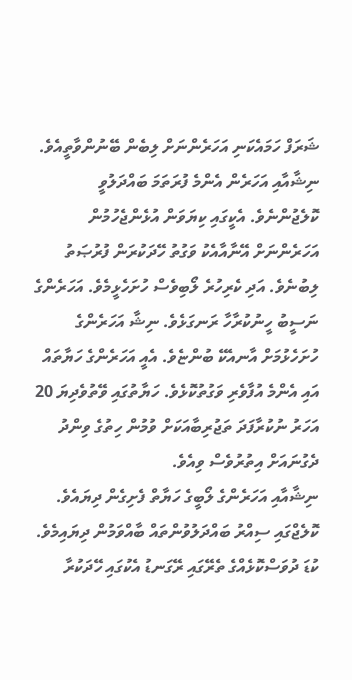ޝަރަފް ހަމައެކަނި އަހަރެންނަށް ލިބެން ބޭނުންވާތީއެވެ.
ނިޝާއާއި އަހަރެން އެންމެ ފުރަތަމަ ބައްދަލުވީ ކޮލެޖުންނެވެ. އެކީގައި ކިޔަވަން އުޅެންޖެހުމުން އަހަރެންނަށް އޭނާއާއެކު ވަގުތު ހޭދަކުރަން ފުރުޞަތު ލިބުނެވެ. އަދި ކެރިހުރެ ލޯބިވެސް ހުށަހެޅީމެވެ. އަހަރެންގެ ނަސީބު ހީނުކުރާހާ ރަނގަޅެވެ. ނިޝާ އަހަރެންގެ ހުށަހެޅުމަށް އާނއެކޭ ބުންޏެވެ. އެއީ އަހަރެންގެ ހަޔާތައް އައި އެންމެ އުފާވެރި ވަގުތުކޮޅެވެ. ހަޔާތުގައި ވޭތުވެދިޔަ 20 އަހަރު ނުކުރާފަދަ ތަޖުރިބާއަކަށް ވުމުން ހިތުގެ ވިންދު ދެގުނައަށް އިތުރުވެސް ވިއެވެ.
ނިޝާއާއި އަހަރެންގެ ލޯބީގެ ހަޔާތް ފެށިގެން ދިޔައެވެ. ކޮލެޖްގައި ސިއްރު ބައްދަލުވުންތައް ބާއްވަމުން ދިޔައިމެވެ. ކުޑަ ދުވަސްކޮޅެއްގެ ތެރޭގައި ރޭގަނޑު އެކުގައި ހޭދަކުރާ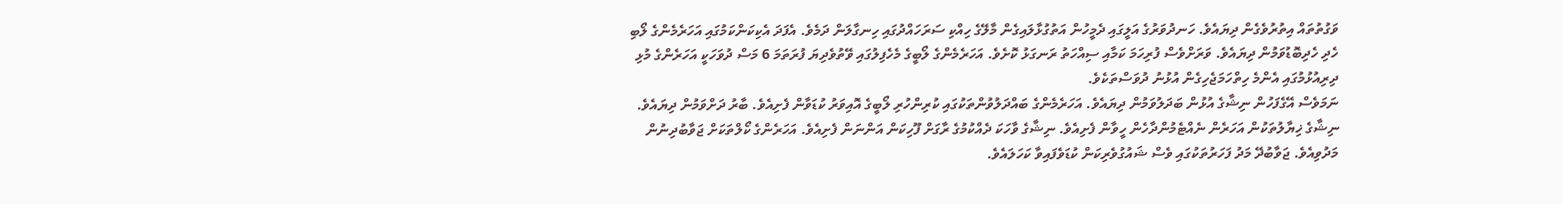ވަގުތުތައް އިތުރުވެގެން ދިޔައެވެ. ހަނދުވަރުގެ އަލީގައި ދެމީހުން އަތުގުޅާލައިގެން މާލޭގެ ހިއްކި ސަރަހައްދުގައި ހިނގާލަން ދަމެވެ. އެފަދަ އެކިކަންކަމުގައި އަހަރެމެންގެ ލޯބި ހެދި ހެދިބޮޑުވަމުން ދިޔައެވެ. ވަރަށްވެސް ފުރިހަމަ ކަމާއި ސިއްހަތު ރަނގަޅު ކޮށެވެ. އަހަރެމެންގެ ލޯބީގެ މެހެފިލުގައި ވޭތުވެދިޔަ ފުރަތަމަ 6 މަސް ދުވަހަކީ އަހަރެންގެ މުޅި ދިރިއުޅުމުގައި އެންމެ ހިތްހަމަޖެހިގެން އުޅުނު ދުވަސްތަކެވެ.
ނަމަވެސް އޭގެފަހުން ނިޝާގެ އުޅުން ބަދަލުވަމުން ދިޔައެވެ. އަހަރެމެންގެ ބައްދަލުވުންތަކުގައި ކުރިންހުރި ލޯބީގެ އޮއިވަރު ކުޑަވާން ފެށިއެވެ. ބާރު ދަށްވަމުން ދިޔައެވެ. ނިޝާގެ ޚިޔާލުތަކުން އަހަރެން ނެއްޓެމުންދާހެން ހީވާން ފެށިއެވެ. ނިޝާގެ ވާހަކަ ދެއްކުމުގެ ރާގަށް ފޫހިކަން އަންނަން ފެށިއެވެ. އަހަރެންގެ ކޯލްތަކަށް ޖަވާބުދިނުން މަދުވިއެވެ. ޖަވާބުދޭ މަދު ފަހަރުތަކުގައި ވެސް ޝައުގުވެރިކަން ކުޑަވެފައިވާ ކަހަލައެވެ.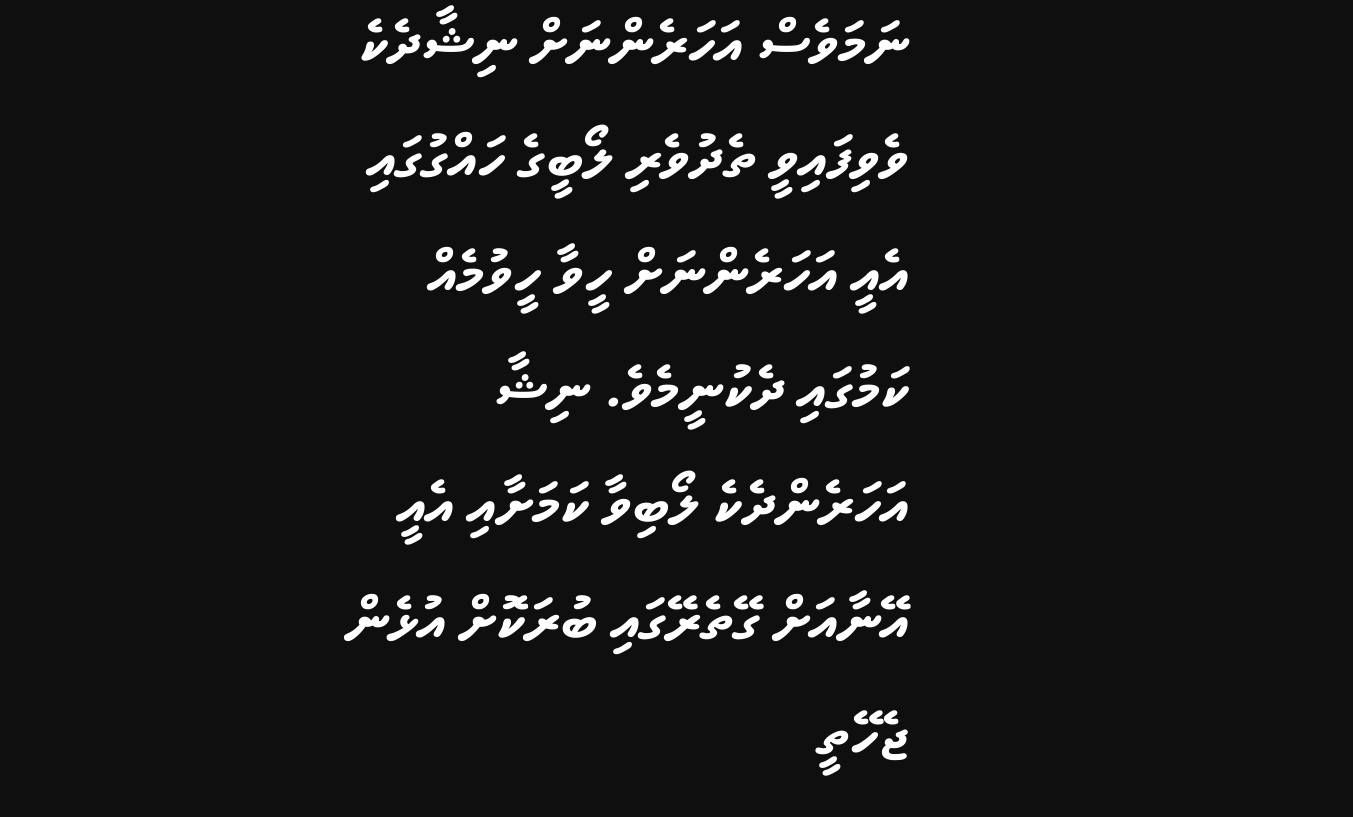ނަމަވެސް އަހަރެންނަށް ނިޝާދެކެ ވެވިފައިވީ ތެދުވެރި ލޯބީގެ ހައްގުގައި އެއީ އަހަރެންނަށް ހީވާ ހީވުމެއް ކަމުގައި ދެކުނީމެވެ. ނިޝާ އަހަރެންދެކެ ލޯބިވާ ކަމަށާއި އެއީ އޭނާއަށް ގޭތެރޭގައި ބުރަކޮށް އުޅެން ޖެހޭތީ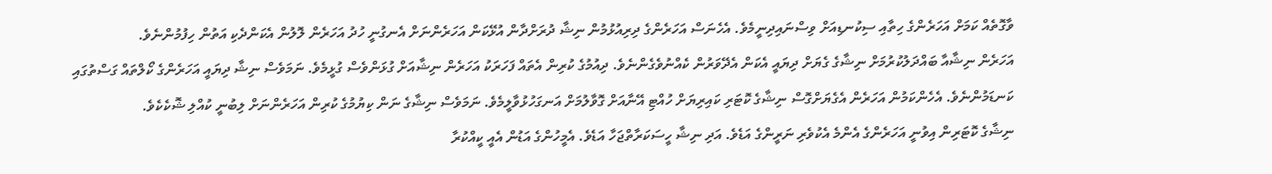ވާގޮތެއް ކަމަށް އަހަރެންގެ ހިތާއި ސިކުނޑިއަށް ވިސްނައިދިނީމެވެ. އެހެނަސް އަހަރެންގެ ދިރިއުޅުމުން ނިޝާ ދުރަށްދާން އުޅޭކަން އަހަރެންނަށް އެނގުނީ ހުދު އަހަރެން ލޮލުން އެކަންދެކި އަތުން ހިފުމުންނެވެ.
އަހަރެން ނިޝާއާ ބައްދަލުކުރުމަށް ނިޝާގެ ގެޔަށް ދިޔައީ އެކަން އެދޭވަރުން ކެއްނުވެގެންނެވެ. ދިއުމުގެ ކުރިން އެތައް ފަހަރަކު އަހަރެން ނިޝާއަށް ގުޅަންވެސް ގުޅީމެވެ. ނަމަވެސް ނިޝާ ދިޔައީ އަހަރެންގެ ކޯލްތައް ގަސްތުގައި ކަނޑަމުންނެވެ. އެހެންކަމުން އަހަރެން އެގެޔަށްގޮސް ނިޝާގެ ކޮޓަރި ކައިރިޔަށް ހުއްޓި އޭނާއަށް ގޮވާލުމަށް އަނގަހުޅުވާލީމެވެ. ނަމަވެސް ނިޝާގެ ނަން ކިޔުމުގެ ކުރިން އަހަރެންނަށް ލިބުނީ ކުއްލި ޝޮކެކެވެ.
ނިޝާގެ ކޮޓަރިން އިވުނީ އަހަރެންގެ އެންމެ އެކުވެރި ނަރީންގެ އަޑެވެ. އަދި ނިޝާ ހީސަކަރާތްޖަހާ އަޑެވެ. އެމީހުންގެ އަޑުން އެއީ ކީއްކުރާ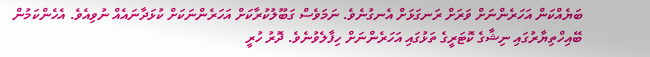ބަޔެއްކަން އަހަރެންނަށް ވަރަށް ރަނގަޅަށް އެނގުނެވެ. ނަމަވެސް ގަބޫލުކުރާކަށް އަހަރެންނަކަށް ކުޅަދާނައެއް ނުވިއެވެ. އެހެންކަމުން ބޭއިހްތިޔާރުގައި ނިޝާގެ ކޮޓަރީގެ ތަޅުގައި އަހަރެންނަށް ހިފާލެވުނެވެ. ދޮރު ހުރީ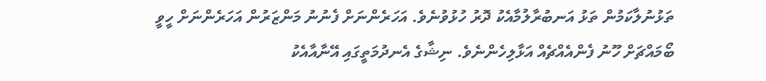ތަޅުނުލާކަމުން ތަޅު އަނބުރާލުމާއެކު ދޮރު ހުޅުވުނެވެ. އަހަރެންނަށް ފެނުނު މަންޒަރުން އަހަރެންނަށް ހީވީ ބޯމައްޗަށް ހޫނު ފެންއެއްޗެއް އަޅާލިހެންނެވެ. ނިޝާގެ އެނދުމަތީގައި އޭނާއާއެކު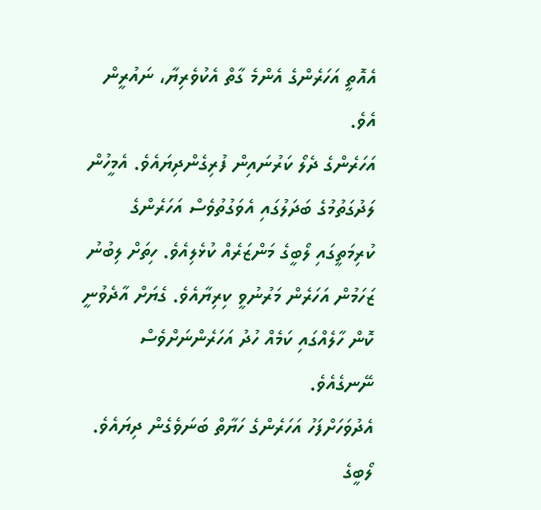އެއޮތީ އަހަރެންގެ އެންމެ ގާތް އެކުވެރިޔާ، ނައުރީން އެވެ.
އަހަރެންގެ ދެލޯ ކަރުނައިން ފުރިގެންދިޔައެވެ. އެމީހުން ލަދުގަތުމުގެ ބަދަލުގައި އެވަގުތުވެސް އަހަރެންގެ ކުރިމަތީގައި ލޯބީގެ މަންޒަރެއް ކުޅެލިއެވެ. ހިތަށް ލިބުނު ޒަހަމުން އަހަރެން މަރުނުވީ ކިރިޔާއެވެ. ގެޔަށް އާދެވުނީ ކޮން ހާލެއްގައި ކަމެއް ހުދު އަހަރެންނަށްވެސް ނޭނގެއެވެ.
އެދުވަހަށްފަހު އަހަރެންގެ ހަޔާތް ބަނަވެގެން ދިޔައެވެ. ލޯބީގެ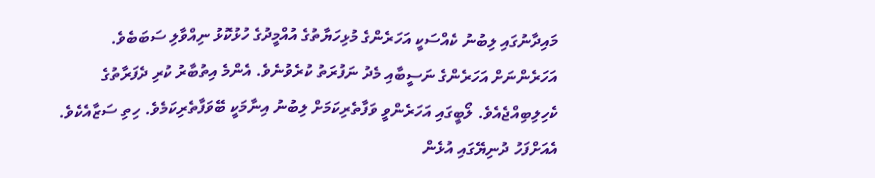މައިދާނުގައި ލިބުނު ކެއްސަކީ އަހަރެންގެ މުޅިހަޔާތުގެ އުއްމީދުގެ ހުޅުކޮޅު ނިއްވާލި ސަބަބެވެ. އަހަރެންނަށް އަހަރެންގެ ނަސީބާއި މެދު ނަފުރަތު ކުރެވުނެވެ. އެންމެ އިތުބާރު ކުރި ދެފަރާތުގެ ކެހިލިބިއްޖެއެވެ. ލޯބީގައި އަހަރެންވީ ވަފާތެރިކަމަށް ލިބުނު އިނާމަކީ ބޭވަފާތެރިކަމެވެ. ހިތި ސަޒާއެކެވެ. އެއަށްފަހު ދުނިޔޭގައި އުޅެން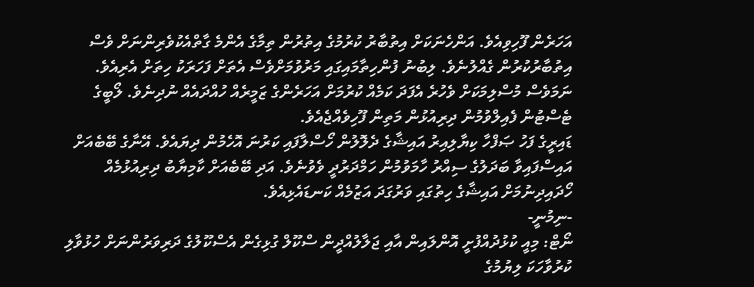އަހަރެން ފޫހިވިއެވެ. އަންހެނަކަށް އިތުބާރު ކުރުމުގެ އިތުރުން ތިމާގެ އެންމެ ގާތްއެކުވެރިންނަށް ވެސް އިތުބާރުކުރުން ގެއްލުނެވެ. ލިބުނު ފުންހިތާމައިގައި މަރުވުމަށްވެސް އެތަށް ފަހަރަކު ހިތަށް އެރިއެވެ. ނަމަވެސް މުސްލިމަކަށް ވެހުރެ އެފަދަ ކަމެއް ކުރުމަށް އަހަރެންގެ ޒަމީރެއް ހުއްދައެއް ނުދިނެވެ. ލޯބީގެ ޓެސްޓުން ފެއިލްވުމުން ދިރިއުޅުން މަތިން ފޫހިވެއްޖެއެވެ.
ޑައިރީގެ ފަހު ޞަފްހާ ކިޔާލިއިރު އައިޝާގެ ދެލޮލުން ހޯސްލާފައި ކަރުނަ އޮހެމުން ދިޔައެވެ. އޭނާގެ ބޭބެއަށް އައިސްފައިވާ ބަދަލުގެ ސިއްރު ހާމަވުމުން ހަމްދަރުދީ ވެވުނެވެ. އަދި ބޭބެއަށް ކާމިޔާބު ދިރިއުޅުމެއް ހޯދައިދިނުމަށް އައިޝާގެ ހިތުގައި ވަރުގަދަ އަޒުމެއް ކަނޑައެޅިއެވެ.
-ނިމުނީ-
ނޯޓް: މިއީ ކުޅުދުއްފުށީ އޮންލައިން އާއި ޖަލާލުއްދީން ސްކޫލް ގުޅިގެން އެސްކޫލުގެ ދަރިވަރުންނަށް ހުޅުވާލި ކުރުވާހަކަ ލިޔުމުގެ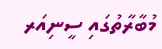މުބާރާތުގައި ސީނިއަރ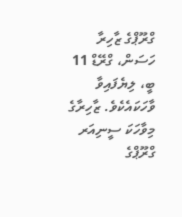ގްރޫޕްގެ ޒާހިރާ ހަސަން، ގްރޭޑް 11 ބީ، ލިޔެފައިވާ ވާހަކައެކެވެ. ޒާހިރާގެ މިވާހަކަ ސީނިއަރ ގްރޫޕްގެ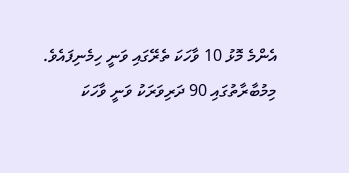އެންމެ މޮޅު 10 ވާހަކަ ތެރޭގައި ވަނީ ހިމެނިފައެވެ. މިމުބާރާތުގައި 90 ދަރިވަރަކު ވަނީ ވާހަކަ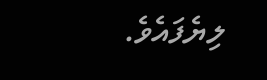ލިޔެފައެވެ.